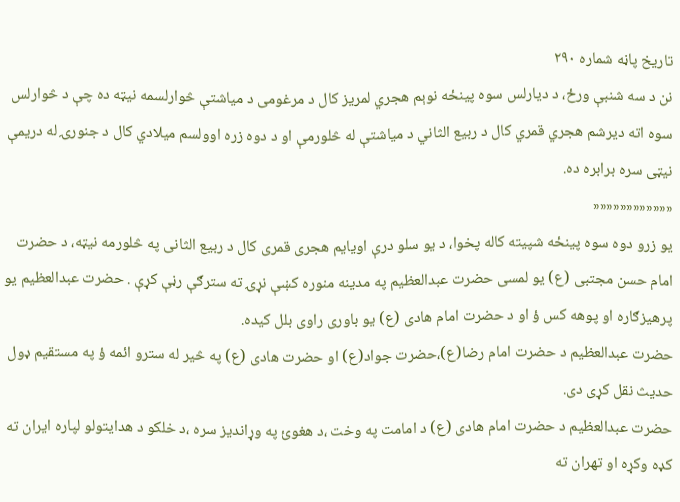تاریخ پاڼه شماره ۲۹۰
نن د سه شنبې ورځ، د دیارلس سوه پینځه نوېم هجري لمریز کال د مرغومی د میاشتې څوارلسمه نیټه ده چې د څوارلس سوه اته دیرشم هجري قمري کال د ربیع الثاني د میاشتې له څلورمې او د دوه زره اوولسم میلادي کال د جنورۍ له دریمې نیټی سره برابره ده.
««««««««««««
یو زرو دوه سوه پینځه شپیته کاله پخوا، د یو سلو درې اویایم هجری قمری کال د ربیع الثانی په څلورمه نیټه، د حضرت امام حسن مجتبی (ع) یو لمسی حضرت عبدالعظیم په مدینه منوره کښې نړۍ ته سترګې رڼې کړې . حضرت عبدالعظیم یو پرهیزګاره او پوهه کس ؤ او د حضرت امام هادی (ع) یو باوری راوی بلل کیده.
حضرت عبدالعظیم د حضرت امام رضا(ع)،حضرت جواد(ع) او حضرت هادی (ع) په څیر له سترو ائمه ؤ په مستقیم ډول حدیث نقل کړی دی.
حضرت عبدالعظیم د حضرت امام هادی (ع) د امامت په وخت ،د هغوئ په وړاندیز سره ،د خلکو د هدایتولو لپاره ایران ته کډه وکړه او تهران ته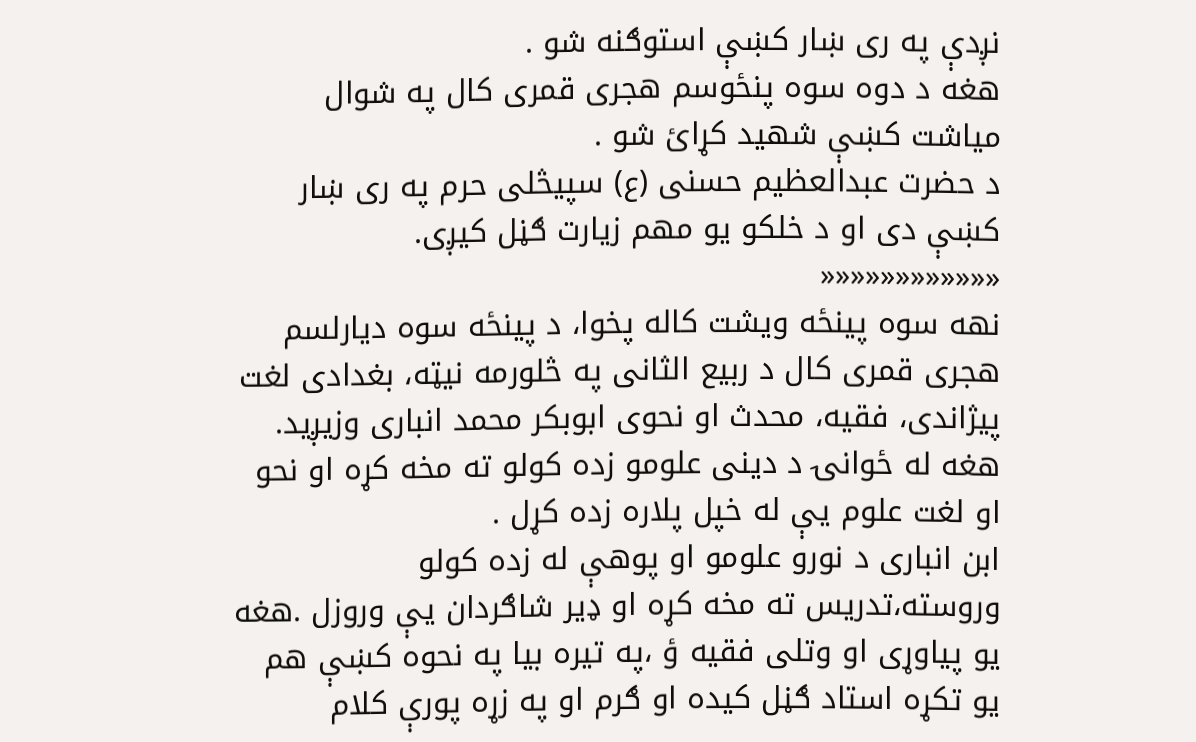نږدې په ری ښار کښې استوګنه شو .
هغه د دوه سوه پنځوسم هجری قمری کال په شوال میاشت کښې شهید کړائ شو .
د حضرت عبدالعظیم حسنی (ع) سپیڅلی حرم په ری ښار کښې دی او د خلکو یو مهم زیارت ګڼل کیږی.
««««««««««««
نهه سوه پینځه ویشت کاله پخوا، د پینځه سوه دیارلسم هجری قمری کال د ربیع الثانی په څلورمه نیټه، بغدادی لغت پیژاندی، فقیه، محدث او نحوی ابوبکر محمد انباری وزیږید.
هغه له ځوانۍ د دینی علومو زده کولو ته مخه کړه او نحو او لغت علوم یې له خپل پلاره زده کړل .
ابن انباری د نورو علومو او پوهې له زده کولو وروسته،تدریس ته مخه کړه او ډیر شاګردان یې وروزل .هغه یو پیاوړی او وتلی فقیه ؤ ،په تیره بیا په نحوه کښې هم یو تکړه استاد ګڼل کیده او ګرم او په زړه پورې کلام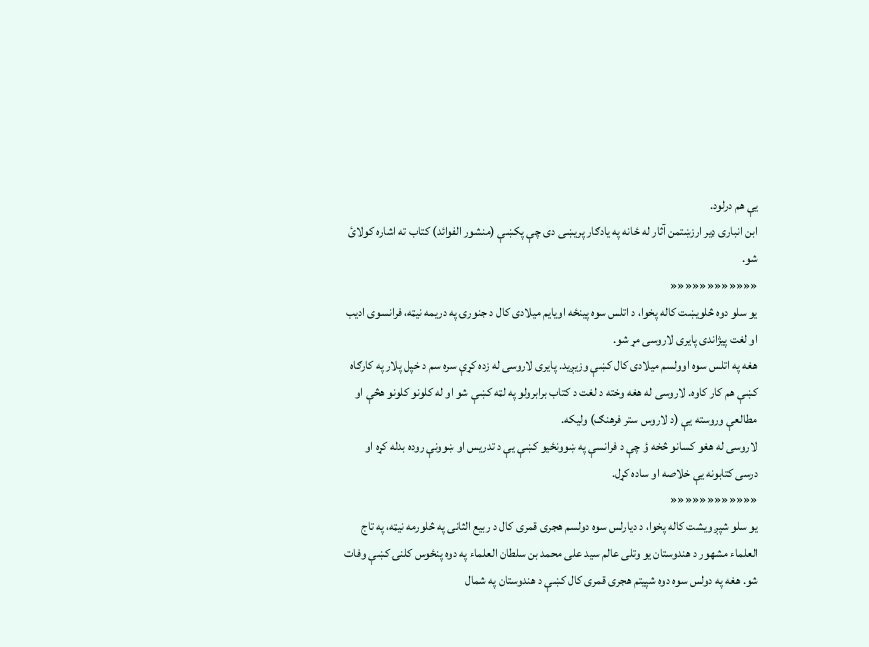یې هم درلود.
ابن انباری ډیر ارزښتمن آثار له ځانه په یادګار پریښی دی چې پکښې (منشور الفوائد) کتاب ته اشاره کولائ شو.
««««««««««««
یو سلو دوه څلویښت کاله پخوا، د اتلس سوه پینځه اویایم میلادی کال د جنورۍ په دریمه نیټه، فرانسوی ادیب او لغت پیژاندی پایری لاروسی مړ شو.
هغه په اتلس سوه اوولسم میلادی کال کښې وزیږید. پایری لاروسی له زده کړې سره سم د خپل پلار په کارګاه کښې هم کار کاوه. لاروسی له هغه وخته د لغت د کتاب برابرولو په لټه کښې شو او له کلونو کلونو هڅې او مطالعې وروسته یې (د لاروس ستر فرهنګ) ولیکه.
لاروسی له هغو کسانو څخه ؤ چې د فرانسې په ښوونځیو کښې یې د تدریس او ښوونې روده بدله کړه او درسی کتابونه یې خلاصه او ساده کړل.
««««««««««««
یو سلو شپږ ویشت کاله پخوا، د دیارلس سوه دولسم هجری قمری کال د ربیع الثانی په څلورمه نیټه، په تاج العلماء مشهور د هندوستان یو وتلی عالم سید علی محمد بن سلطان العلماء په دوه پنځوس کلنۍ کښې وفات شو. هغه په دولس سوه دوه شپیتم هجری قمری کال کښې د هندوستان په شمال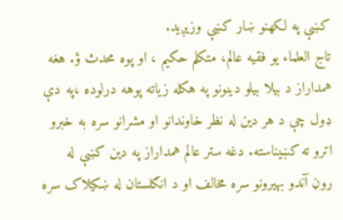کښې په لکهنو ښار کښې وزیږید.
تاج العلماء یو فقیه عالم، متکلم حکیم ، او پوه محدث ؤ. هغه همداراز د بیلا بیلو دینونو په هکله زیاته پوهه درلوده ،په دې ډول چې د هر دین له نظر خاوندانو او مشرانو سره به خبرو اترو ته کښیناسته. دغه ستر عالم همداراز په دین کښې له روڼ آندو بهیرونو سره مخالف او د انګلستان له ښکیلاک سره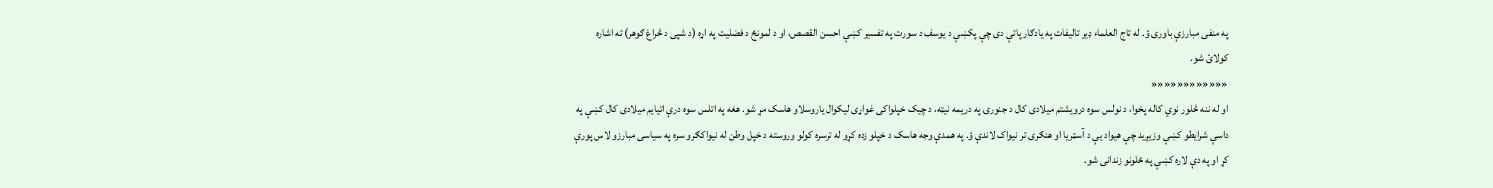په منفی مبارزې باوری ؤ. له تاج العلماء ډیر تالیفات په یادګار پاتې دی چې پکښې د یوسف د سورت په تفسیر کښې احسن القصص، او د لمونځ د فضلیت په اړه (د شپی د څراغ ګوهر) ته اشاره کولائ شو.
««««««««««««
او له ننه څلور نوي کاله پخوا، د نولس سوه درویشتم میلادی کال د جنورۍ په دریمه نیټه، د چیک خپلواکی غواړی لیکوال یاروسلاو هاسک مړ شو. هغه په اتلس سوه درې اتیایم میلادی کال کښې په داسې شرایطو کښې وزیږید چې هیواد یې د آسټریا او هنګری تر نیواک لاندې ؤ. په همدې وجه هاسک د خپلو زده کړو له ترسره کولو وروسته د خپل وطن له نیواکګرو سره په سیاسی مبارزو لاس پورې کړ او په دې لاره کښې په ځلونو زندانی شو.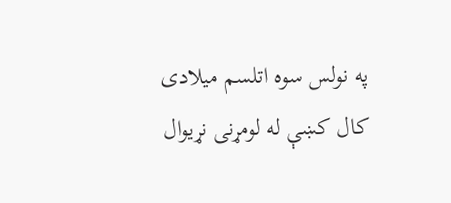په نولس سوه اتلسم میلادی کال کښې له لومړنی نړیوال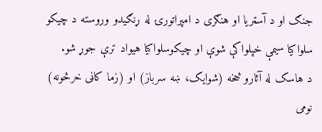جنګ او د آسټریا او هنګری د امپراتورۍ له ړنګیدو وروسته د چیکو سلواکیا سیمې خپلواکې شوې او چیکوسلواکیا هیواد ترې جوړ شو.
د هاسک له آثارو څخه (شوایک، ښه سرباز) او (زما کاڼی خرڅونه) نومی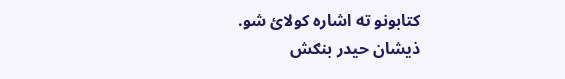کتابونو ته اشاره کولائ شو.
ذیشان حیدر بنګش